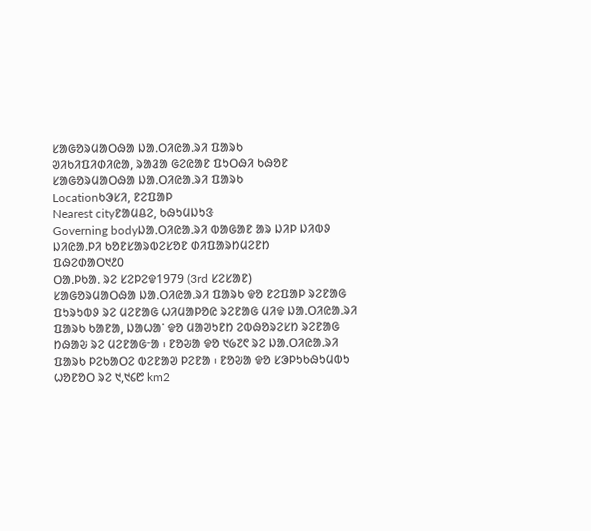ᱥᱟᱜᱚᱨᱢᱟᱛᱷᱟ ᱡᱟᱹᱛᱤᱭᱟᱹᱨᱤ ᱯᱟᱨᱠ
ᱣᱤᱠᱤᱯᱤᱰᱤᱭᱟ, ᱨᱟᱲᱟ ᱜᱮᱭᱟᱱ ᱯᱩᱛᱷᱤ ᱠᱷᱚᱱ
ᱥᱟᱜᱚᱨᱢᱟᱛᱷᱟ ᱡᱟᱹᱛᱤᱭᱟᱹᱨᱤ ᱯᱟᱨᱠ
Locationᱠᱳᱥᱤ, ᱱᱮᱯᱟᱞ
Nearest cityᱱᱟᱢᱪᱮ, ᱠᱷᱩᱢᱡᱩᱝ
Governing bodyᱡᱟᱹᱛᱤᱭᱟᱹᱨᱤ ᱵᱟᱜᱟᱱ ᱟᱨ ᱡᱤᱞ ᱡᱤᱵᱽ ᱡᱤᱭᱟᱹᱞᱤ ᱠᱚᱱᱥᱟᱨᱵᱮᱥᱚᱱ ᱰᱤᱯᱟᱨᱴᱢᱮᱱᱴ
ᱯᱷᱮᱰᱟᱛ᱑᱒᱐
ᱛᱟᱹᱞᱠᱟᱹ ᱨᱮ ᱥᱮᱞᱮᱫ1979 (3rd ᱥᱮᱥᱟᱱ)
ᱥᱟᱜᱚᱨᱢᱟᱛᱷᱟ ᱡᱟᱹᱛᱤᱭᱟᱹᱨᱤ ᱯᱟᱨᱠ ᱫᱚ ᱱᱮᱯᱟᱞ ᱨᱮᱱᱟᱜ ᱯᱩᱨᱩᱵᱽ ᱨᱮ ᱢᱮᱱᱟᱜ ᱦᱤᱢᱟᱞᱚᱭ ᱨᱮᱱᱟᱜ ᱢᱤᱫ ᱡᱟᱹᱛᱤᱭᱟᱹᱨᱤ ᱯᱟᱨᱠ ᱠᱟᱱᱟ, ᱡᱟᱦᱟᱸ ᱫᱚ ᱢᱟᱣᱩᱱᱴ ᱮᱵᱷᱚᱨᱮᱥᱴ ᱨᱮᱱᱟᱜ ᱴᱷᱟᱶ ᱨᱮ ᱢᱮᱱᱟᱜᱼᱟ ᱾ ᱱᱚᱶᱟ ᱫᱚ ᱑᱙᱗᱖ ᱨᱮ ᱡᱟᱹᱛᱤᱭᱟᱹᱨᱤ ᱯᱟᱨᱠ ᱞᱮᱠᱟᱛᱮ ᱵᱮᱱᱟᱣ ᱞᱮᱱᱟ ᱾ ᱱᱚᱶᱟ ᱫᱚ ᱥᱳᱞᱩᱠᱷᱩᱢᱵᱩ ᱦᱚᱱᱚᱛ ᱨᱮ ᱑,᱑᱔᱘ km2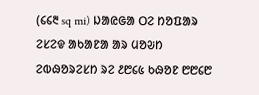(᱔᱔᱓ sq mi) ᱡᱟᱭᱜᱟ ᱛᱮ ᱴᱚᱯᱟᱨ ᱮᱥᱮᱫ ᱟᱠᱟᱱᱟ ᱟᱨ ᱢᱚᱶᱴ ᱮᱵᱷᱚᱨᱮᱥᱴ ᱨᱮ ᱒᱘᱔᱕ ᱠᱷᱚᱱ ᱘᱘᱔᱘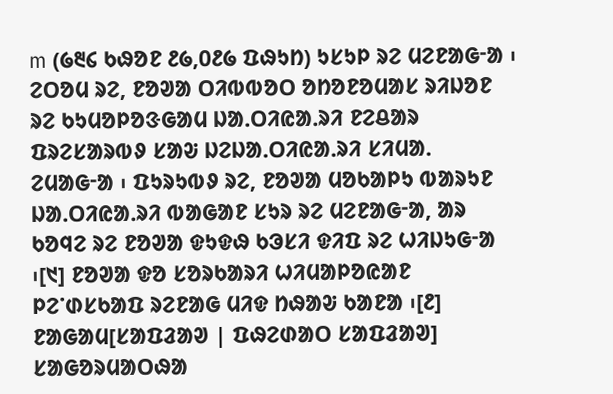m (᱙᱓᱔ ᱠᱷᱚᱱ ᱒᱙,᱐᱒᱙ ᱯᱷᱩᱴ) ᱩᱥᱩᱞ ᱨᱮ ᱢᱮᱱᱟᱜᱼᱟ ᱾ ᱮᱛᱚᱢ ᱨᱮ, ᱱᱚᱣᱟ ᱛᱤᱵᱵᱚᱛ ᱚᱴᱚᱱᱚᱢᱟᱥ ᱨᱤᱡᱚᱱ ᱨᱮ ᱠᱩᱢᱚᱞᱚᱝᱜᱟᱢ ᱡᱟᱹᱛᱤᱭᱟᱹᱨᱤ ᱱᱮᱪᱟᱨ ᱯᱨᱮᱥᱟᱨᱵᱽ ᱥᱟᱶ ᱡᱮᱡᱟᱹᱛᱤᱭᱟᱹᱨᱤ ᱥᱤᱢᱟᱹ ᱮᱢᱟᱜᱼᱟ ᱾ ᱯᱩᱨᱩᱵᱽ ᱨᱮ, ᱱᱚᱣᱟ ᱢᱚᱠᱟᱞᱩ ᱵᱟᱨᱩᱱ ᱡᱟᱹᱛᱤᱭᱟᱹᱨᱤ ᱵᱟᱜᱟᱱ ᱥᱩᱨ ᱨᱮ ᱢᱮᱱᱟᱜᱼᱟ, ᱟᱨ ᱠᱚᱧᱮ ᱨᱮ ᱱᱚᱣᱟ ᱫᱩᱫᱷ ᱠᱳᱥᱤ ᱫᱤᱯ ᱨᱮ ᱦᱤᱡᱩᱜᱼᱟ ᱾[᱑] ᱱᱚᱣᱟ ᱫᱚ ᱥᱚᱨᱠᱟᱨᱤ ᱦᱤᱢᱟᱞᱚᱭᱟᱱ ᱞᱮᱸᱰᱥᱠᱟᱯ ᱨᱮᱱᱟᱜ ᱢᱤᱫ ᱴᱷᱟᱶ ᱠᱟᱱᱟ ᱾[᱒]
ᱱᱟᱜᱟᱢ[ᱥᱟᱯᱲᱟᱣ | ᱯᱷᱮᱰᱟᱛ ᱥᱟᱯᱲᱟᱣ]
ᱥᱟᱜᱚᱨᱢᱟᱛᱷᱟ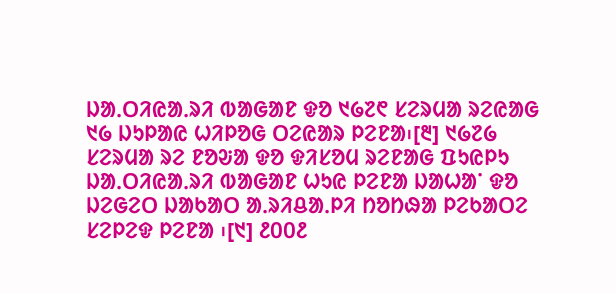ᱡᱟᱹᱛᱤᱭᱟᱹᱨᱤ ᱵᱟᱜᱟᱱ ᱫᱚ ᱑᱙᱗᱖ ᱥᱮᱨᱢᱟ ᱨᱮᱭᱟᱜ ᱑᱙ ᱡᱩᱞᱟᱭ ᱦᱤᱞᱚᱜ ᱛᱮᱭᱟᱨ ᱞᱮᱱᱟ᱾[᱓] ᱑᱙᱗᱙ ᱥᱮᱨᱢᱟ ᱨᱮ ᱱᱚᱶᱟ ᱫᱚ ᱫᱤᱥᱚᱢ ᱨᱮᱱᱟᱜ ᱯᱩᱭᱞᱩ ᱡᱟᱹᱛᱤᱭᱟᱹᱨᱤ ᱵᱟᱜᱟᱱ ᱦᱩᱭ ᱞᱮᱱᱟ ᱡᱟᱦᱟᱸ ᱫᱚ ᱡᱮᱜᱮᱛ ᱡᱟᱠᱟᱛ ᱟᱹᱨᱤᱪᱟᱹᱞᱤ ᱴᱚᱴᱷᱟ ᱞᱮᱠᱟᱛᱮ ᱥᱮᱞᱮᱫ ᱞᱮᱱᱟ ᱾[᱑] ᱒᱐᱐᱒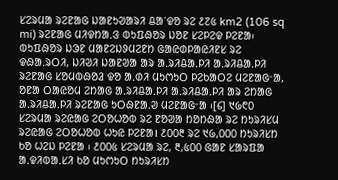ᱥᱮᱨᱢᱟ ᱨᱮᱱᱟᱜ ᱡᱟᱱᱩᱣᱟᱨᱤ ᱪᱟᱸᱫᱚ ᱨᱮ ᱒᱗᱕ km2 (106 sq mi) ᱨᱮᱱᱟᱜ ᱢᱤᱫᱴᱟᱹᱝ ᱵᱩᱯᱷᱚᱨ ᱡᱚᱱ ᱥᱮᱞᱮᱫ ᱞᱮᱱᱟ᱾ ᱵᱩᱯᱷᱚᱨ ᱡᱳᱱ ᱢᱟᱱᱮᱡᱽᱢᱮᱱᱴ ᱜᱟᱭᱰᱞᱟᱭᱤᱱᱥ ᱨᱮ ᱫᱷᱟᱹᱨᱛᱤ, ᱡᱤᱣᱤ ᱡᱟᱱᱣᱟ ᱟᱨ ᱟᱹᱨᱤᱪᱟᱹᱞᱤ ᱟᱹᱨᱤᱪᱟᱹᱞᱤ ᱨᱮᱱᱟᱜ ᱥᱚᱢᱵᱷᱚᱲ ᱫᱚ ᱟᱹᱰᱤ ᱢᱩᱬᱩᱛ ᱞᱮᱠᱟᱛᱮ ᱢᱮᱱᱟᱜᱼᱟ, ᱚᱱᱟ ᱛᱟᱭᱚᱢ ᱮᱴᱟᱜ ᱟᱹᱨᱤᱪᱟᱹᱞᱤ ᱟᱹᱨᱤᱪᱟᱹᱞᱤ ᱟᱨ ᱮᱴᱟᱜ ᱟᱹᱨᱤᱪᱟᱹᱞᱤ ᱨᱮᱱᱟᱜ ᱩᱛᱷᱱᱟᱹᱣ ᱢᱮᱱᱟᱜᱼᱟ ᱾[᱔] ᱑᱙᱖᱐ ᱥᱮᱨᱢᱟ ᱨᱮᱭᱟᱜ ᱮᱛᱚᱦᱚᱵ ᱨᱮ ᱱᱚᱣᱟ ᱴᱚᱴᱷᱟ ᱨᱮ ᱴᱩᱨᱤᱥᱢ ᱨᱮᱭᱟᱜ ᱮᱛᱚᱦᱚᱵ ᱦᱩᱭ ᱞᱮᱱᱟ। ᱒᱐᱐᱓ ᱨᱮ ᱑᱙,᱐᱐᱐ ᱴᱩᱨᱤᱥᱴ ᱠᱚ ᱦᱮᱡ ᱞᱮᱱᱟ ᱾ ᱒᱐᱐᱕ ᱥᱮᱨᱢᱟ ᱨᱮ, ᱓,᱕᱐᱐ ᱜᱟᱱ ᱥᱟᱨᱯᱟ ᱟᱹᱫᱤᱵᱟᱹᱥᱤ ᱠᱚ ᱢᱩᱬᱩᱛ ᱴᱩᱨᱤᱥᱴ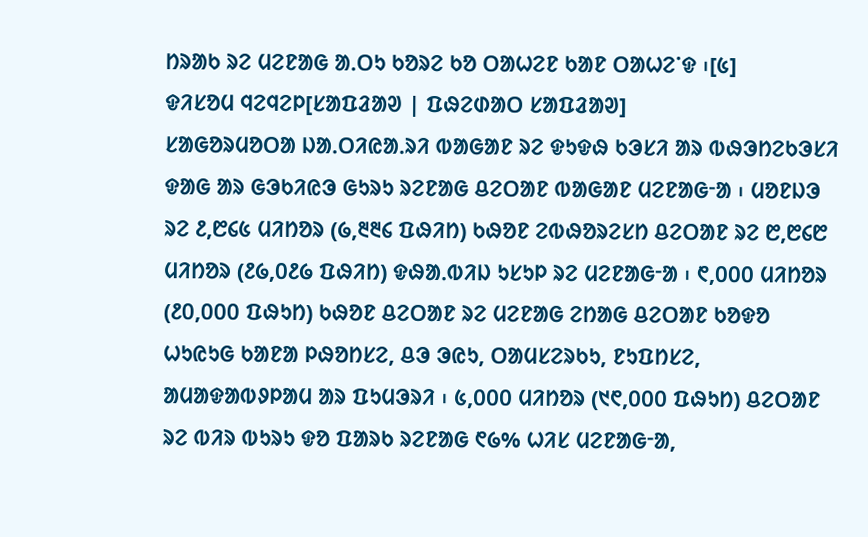ᱴᱨᱟᱠ ᱨᱮ ᱢᱮᱱᱟᱜ ᱟᱹᱛᱩ ᱠᱚᱨᱮ ᱠᱚ ᱛᱟᱦᱮᱱ ᱠᱟᱱ ᱛᱟᱦᱮᱸᱫ ᱾[᱕]
ᱫᱤᱥᱚᱢ ᱧᱮᱧᱮᱞ[ᱥᱟᱯᱲᱟᱣ | ᱯᱷᱮᱰᱟᱛ ᱥᱟᱯᱲᱟᱣ]
ᱥᱟᱜᱚᱨᱢᱚᱛᱟ ᱡᱟᱹᱛᱤᱭᱟᱹᱨᱤ ᱵᱟᱜᱟᱱ ᱨᱮ ᱫᱩᱫᱷ ᱠᱳᱥᱤ ᱟᱨ ᱵᱷᱳᱴᱮᱠᱳᱥᱤ ᱫᱟᱜ ᱟᱨ ᱜᱳᱠᱤᱭᱳ ᱜᱩᱨᱩ ᱨᱮᱱᱟᱜ ᱪᱮᱛᱟᱱ ᱵᱟᱜᱟᱱ ᱢᱮᱱᱟᱜᱼᱟ ᱾ ᱢᱚᱱᱡᱳ ᱨᱮ ᱒,᱘᱔᱕ ᱢᱤᱴᱚᱨ (᱙,᱓᱓᱔ ᱯᱷᱤᱴ) ᱠᱷᱚᱱ ᱮᱵᱷᱚᱨᱮᱥᱴ ᱪᱮᱛᱟᱱ ᱨᱮ ᱘,᱘᱔᱘ ᱢᱤᱴᱚᱨ (᱒᱙,᱐᱒᱙ ᱯᱷᱤᱴ) ᱫᱷᱟᱹᱵᱤᱡ ᱩᱥᱩᱞ ᱨᱮ ᱢᱮᱱᱟᱜᱼᱟ ᱾ ᱖,᱐᱐᱐ ᱢᱤᱴᱚᱨ (᱒᱐,᱐᱐᱐ ᱯᱷᱩᱴ) ᱠᱷᱚᱱ ᱪᱮᱛᱟᱱ ᱨᱮ ᱢᱮᱱᱟᱜ ᱮᱴᱟᱜ ᱪᱮᱛᱟᱱ ᱠᱚᱫᱚ ᱦᱩᱭᱩᱜ ᱠᱟᱱᱟ ᱞᱷᱚᱴᱥᱮ, ᱪᱳ ᱳᱭᱩ, ᱛᱟᱢᱥᱮᱨᱠᱩ, ᱱᱩᱯᱴᱥᱮ, ᱟᱢᱟᱫᱟᱵᱽᱞᱟᱢ ᱟᱨ ᱯᱩᱢᱳᱨᱤ ᱾ ᱕,᱐᱐᱐ ᱢᱤᱴᱚᱨ (᱑᱖,᱐᱐᱐ ᱯᱷᱩᱴ) ᱪᱮᱛᱟᱱ ᱨᱮ ᱵᱤᱨ ᱵᱩᱨᱩ ᱫᱚ ᱯᱟᱨᱠ ᱨᱮᱱᱟᱜ ᱖᱙% ᱦᱤᱥ ᱢᱮᱱᱟᱜᱼᱟ,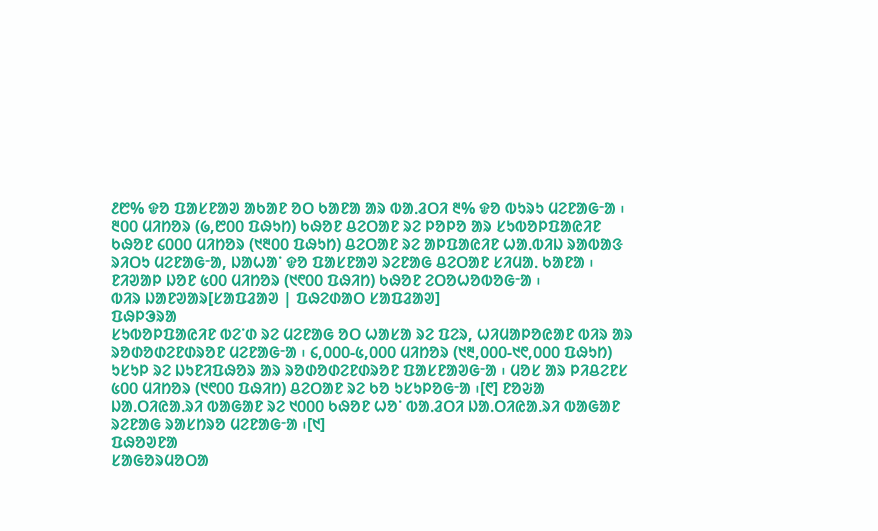᱒᱘% ᱫᱚ ᱯᱟᱥᱱᱟᱣ ᱟᱠᱟᱱ ᱚᱛ ᱠᱟᱱᱟ ᱟᱨ ᱵᱟᱹᱲᱛᱤ ᱓% ᱫᱚ ᱵᱩᱨᱩ ᱢᱮᱱᱟᱜᱼᱟ ᱾ ᱓᱐᱐ ᱢᱤᱴᱚᱨ (᱙,᱘᱐᱐ ᱯᱷᱩᱴ) ᱠᱷᱚᱱ ᱪᱮᱛᱟᱱ ᱨᱮ ᱞᱚᱞᱚ ᱟᱨ ᱥᱩᱵᱚᱞᱯᱟᱭᱤᱱ ᱠᱷᱚᱱ ᱔᱐᱐᱐ ᱢᱤᱴᱚᱨ (᱑᱓᱐᱐ ᱯᱷᱩᱴ) ᱪᱮᱛᱟᱱ ᱨᱮ ᱟᱞᱯᱟᱭᱤᱱ ᱦᱟᱹᱵᱤᱡ ᱨᱟᱵᱟᱝ ᱨᱤᱛᱩ ᱢᱮᱱᱟᱜᱼᱟ, ᱡᱟᱦᱟᱸ ᱫᱚ ᱯᱟᱥᱱᱟᱣ ᱨᱮᱱᱟᱜ ᱪᱮᱛᱟᱱ ᱥᱤᱢᱟᱹ ᱠᱟᱱᱟ ᱾ ᱱᱤᱣᱟᱞ ᱡᱚᱱ ᱕᱐᱐ ᱢᱤᱴᱚᱨ (᱑᱖᱐᱐ ᱯᱷᱤᱴ) ᱠᱷᱚᱱ ᱮᱛᱚᱦᱚᱵᱚᱜᱼᱟ ᱾
ᱵᱤᱨ ᱡᱟᱱᱣᱟᱨ[ᱥᱟᱯᱲᱟᱣ | ᱯᱷᱮᱰᱟᱛ ᱥᱟᱯᱲᱟᱣ]
ᱯᱷᱞᱳᱨᱟ
ᱥᱩᱵᱚᱞᱯᱟᱭᱤᱱ ᱵᱮᱸᱰ ᱨᱮ ᱢᱮᱱᱟᱜ ᱚᱛ ᱦᱟᱥᱟ ᱨᱮ ᱯᱮᱨ, ᱦᱤᱢᱟᱞᱚᱭᱟᱱ ᱵᱤᱨ ᱟᱨ ᱨᱚᱰᱚᱰᱮᱱᱰᱨᱚᱱ ᱢᱮᱱᱟᱜᱼᱟ ᱾ ᱔,᱐᱐᱐-᱕,᱐᱐᱐ ᱢᱤᱴᱚᱨ (᱑᱓,᱐᱐᱐-᱑᱖,᱐᱐᱐ ᱯᱷᱩᱴ) ᱩᱥᱩᱞ ᱨᱮ ᱡᱩᱱᱤᱯᱷᱚᱨ ᱟᱨ ᱨᱚᱰᱚᱰᱮᱱᱰᱨᱚᱱ ᱯᱟᱥᱱᱟᱣᱜᱼᱟ ᱾ ᱢᱚᱥ ᱟᱨ ᱞᱤᱪᱮᱱᱥ ᱕᱐᱐ ᱢᱤᱴᱚᱨ (᱑᱖᱐᱐ ᱯᱷᱤᱴ) ᱪᱮᱛᱟᱱ ᱨᱮ ᱠᱚ ᱩᱥᱩᱞᱚᱜᱼᱟ ᱾[᱖] ᱱᱚᱶᱟ ᱡᱟᱹᱛᱤᱭᱟᱹᱨᱤ ᱵᱟᱜᱟᱱ ᱨᱮ ᱑᱐᱐᱐ ᱠᱷᱚᱱ ᱦᱚᱸ ᱵᱟᱹᱲᱛᱤ ᱡᱟᱹᱛᱤᱭᱟᱹᱨᱤ ᱵᱟᱜᱟᱱ ᱨᱮᱱᱟᱜ ᱨᱟᱥᱴᱨᱚ ᱢᱮᱱᱟᱜᱼᱟ ᱾[᱑]
ᱯᱷᱚᱣᱱᱟ
ᱥᱟᱜᱚᱨᱢᱚᱛᱟ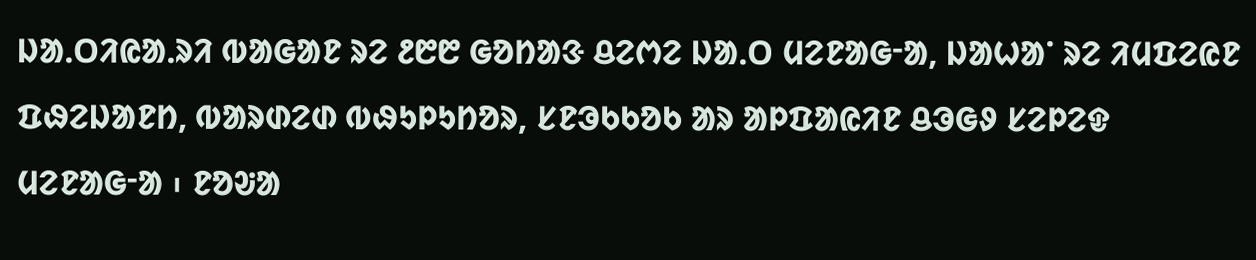ᱡᱟᱹᱛᱤᱭᱟᱹᱨᱤ ᱵᱟᱜᱟᱱ ᱨᱮ ᱒᱘᱘ ᱜᱚᱴᱟᱝ ᱪᱮᱬᱮ ᱡᱟᱹᱛ ᱢᱮᱱᱟᱜᱼᱟ, ᱡᱟᱦᱟᱸ ᱨᱮ ᱤᱢᱯᱮᱭᱱ ᱯᱷᱮᱡᱟᱱᱴ, ᱵᱟᱨᱰᱮᱰ ᱵᱷᱩᱞᱩᱴᱚᱨ, ᱥᱱᱳᱠᱠᱚᱠ ᱟᱨ ᱟᱞᱯᱟᱭᱤᱱ ᱪᱳᱜᱽ ᱥᱮᱞᱮᱫ ᱢᱮᱱᱟᱜᱼᱟ ᱾ ᱱᱚᱶᱟ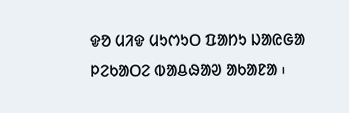ᱫᱚ ᱢᱤᱫ ᱢᱩᱬᱩᱛ ᱯᱟᱴᱩ ᱡᱟᱭᱜᱟ ᱞᱮᱠᱟᱛᱮ ᱵᱟᱪᱷᱟᱣ ᱟᱠᱟᱱᱟ ᱾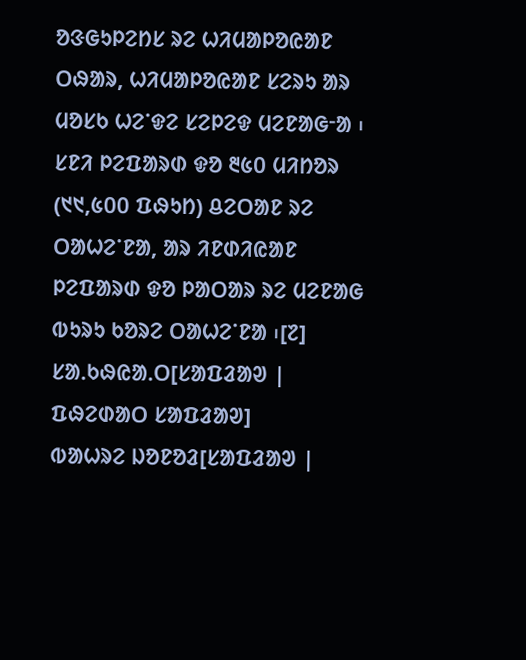ᱚᱝᱜᱩᱞᱮᱴᱥ ᱨᱮ ᱦᱤᱢᱟᱞᱚᱭᱟᱱ ᱛᱷᱟᱨ, ᱦᱤᱢᱟᱞᱚᱭᱟᱱ ᱥᱮᱨᱩ ᱟᱨ ᱢᱚᱥᱠ ᱦᱮᱸᱫᱮ ᱥᱮᱞᱮᱫ ᱢᱮᱱᱟᱜᱼᱟ ᱾ ᱥᱱᱤ ᱞᱮᱯᱟᱨᱰ ᱫᱚ ᱓᱕᱐ ᱢᱤᱴᱚᱨ (᱑᱑,᱕᱐᱐ ᱯᱷᱩᱴ) ᱪᱮᱛᱟᱱ ᱨᱮ ᱛᱟᱦᱮᱸᱱᱟ, ᱟᱨ ᱤᱱᱰᱤᱭᱟᱱ ᱞᱮᱯᱟᱨᱰ ᱫᱚ ᱞᱟᱛᱟᱨ ᱨᱮ ᱢᱮᱱᱟᱜ ᱵᱩᱨᱩ ᱠᱚᱨᱮ ᱛᱟᱦᱮᱸᱱᱟ ᱾[᱗]
ᱥᱟᱹᱠᱷᱭᱟᱹᱛ[ᱥᱟᱯᱲᱟᱣ | ᱯᱷᱮᱰᱟᱛ ᱥᱟᱯᱲᱟᱣ]
ᱵᱟᱦᱨᱮ ᱡᱚᱱᱚᱲ[ᱥᱟᱯᱲᱟᱣ |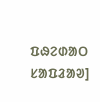ᱯᱷᱮᱰᱟᱛ ᱥᱟᱯᱲᱟᱣ]